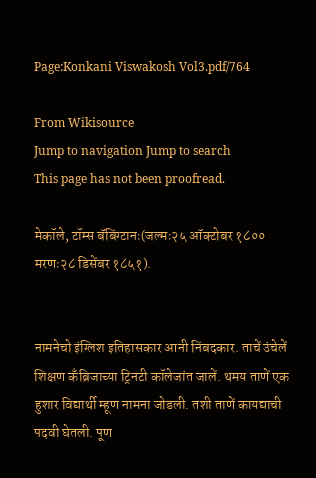Page:Konkani Viswakosh Vol3.pdf/764

From Wikisource
Jump to navigation Jump to search
This page has not been proofread.

मेकॉले, टॉम्स बॅबिंग्टानः(जल्मः२५ ऑक्टोबर १८०० मरणः२८ डिसेंबर १८५१).


नामनेचो इंग्लिश इतिहासकार आनी निंबदकार. ताचें उंचेलें शिक्षण कॅंब्रिजाच्या ट्रिनटी कॉलेजांत जालें. थमय ताणें एक हुशार विद्यार्थी म्हूण नामना जोडली. तशी ताणें कायद्याची पदवी घेतली. पूण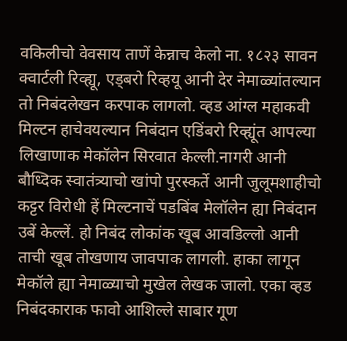वकिलीचो वेवसाय ताणें केन्नाच केलो ना. १८२३ सावन क्वार्टली रिव्ह्यू, एड्बरो रिव्हयू आनी देर नेमाळ्यांतल्यान तो निबंदलेखन करपाक लागलो. व्हड आंग्ल महाकवी मिल्टन हाचेवयल्यान निबंदान एडिंबरो रिव्ह्यूंत आपल्या लिखाणाक मेकॉलेन सिरवात केल्ली.नागरी आनी बौध्दिक स्वातंत्र्याचो खांपो पुरस्कर्ते आनी जुलूमशाहीचो कट्टर विरोधी हें मिल्टनाचें पडबिंब मेलॉलेन ह्या निबंदान उबें केल्लें. हो निबंद लोकांक खूब आवडिल्लो आनी ताची खूब तोखणाय जावपाक लागली. हाका लागून मेकॉले ह्या नेमाळ्याचो मुखेल लेखक जालो. एका व्हड निबंदकाराक फावो आशिल्ले साबार गूण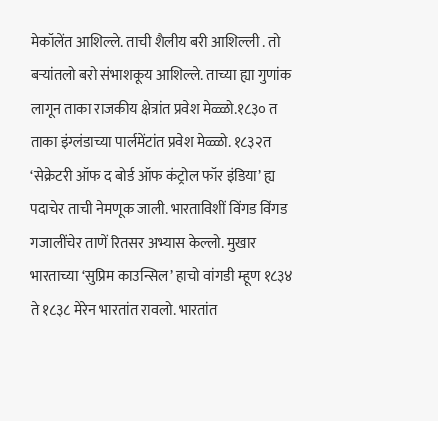मेकॉलेंत आशिल्ले. ताची शैलीय बरी आशिल्ली . तो बऱ्यांतलो बरो संभाशकूय आशिल्ले. ताच्या ह्या गुणांक लागून ताका राजकीय क्षेत्रांत प्रवेश मेळ्ळो.१८३० त ताका इंग्लंडाच्या पार्लमेंटांत प्रवेश मेळ्ळो. १८३२त ‘सेक्रेटरी ऑफ द बोर्ड ऑफ कंट्रोल फॉर इंडिया’ ह्य पदाचेर ताची नेमणूक जाली. भारताविशीं विंगड विंगड गजालींचेर ताणें रितसर अभ्यास केल्लो. मुखार भारताच्या ‘सुप्रिम काउन्सिल’ हाचो वांगडी म्हूण १८३४ ते १८३८ मेरेन भारतांत रावलो. भारतांत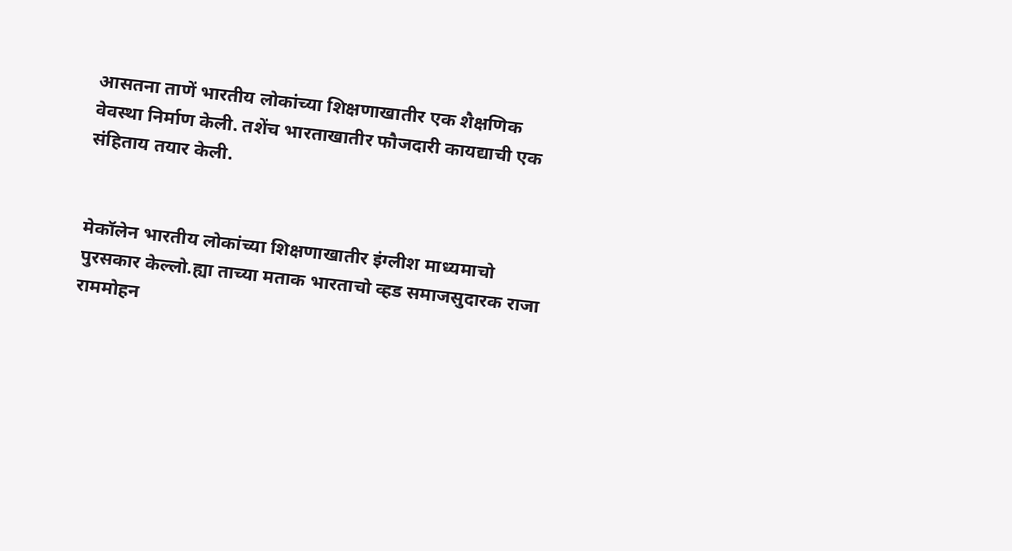आसतना ताणें भारतीय लोकांच्या शिक्षणाखातीर एक शैक्षणिक वेवस्था निर्माण केली. तशेंच भारताखातीर फौजदारी कायद्याची एक संहिताय तयार केली.


मेकॉलेन भारतीय लोकांच्या शिक्षणाखातीर इंग्लीश माध्यमाचो पुरसकार केल्लो.ह्या ताच्या मताक भारताचो व्हड समाजसुदारक राजा राममोहन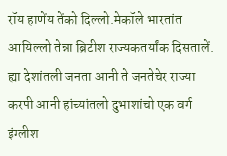रॉय हाणेंय तेंको दिल्लो.मेकॉले भारतांत आयिल्लो तेन्ना ब्रिटीश राज्यकतर्यांक दिसतालें. ह्या देशांतली जनता आनी ते जनतेचेर राज्या करपी आनी हांच्यांतलो दुभाशांचो एक वर्ग इंग्लीश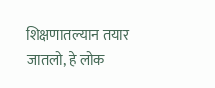शिक्षणातल्यान तयार जातलो, हे लोक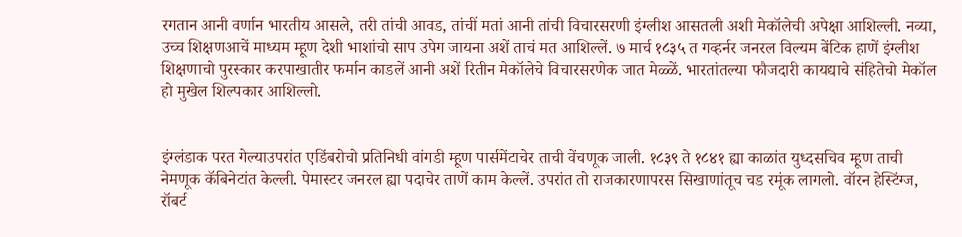रगतान आनी वर्णान भारतीय आसले, तरी तांची आवड, तांचीं मतां आनी तांची विचारसरणी इंग्लीश आसतली अशी मेकॉलेची अपेक्षा आशिल्ली. नव्या, उच्च शिक्षणआचें माध्यम म्हूण देशी भाशांचो साप उपेग जायना अशें ताचं मत आशिल्लें. ७ मार्च १८३५ त गव्हर्नर जनरल विल्यम बेंटिक हाणें इंग्लीश शिक्षणाचो पुरस्कार करपाखातीर फर्मान काडलें आनी अशें रितीन मेकॉलेचे विचारसरणेक जात मेळ्ळें. भारतांतल्या फौजदारी कायद्याचे संहितेचो मेकॉल हो मुखेल शिल्पकार आशिल्लो.


इंग्लंडाक परत गेल्याउपरांत एडिंबरोचो प्रतिनिधी वांगडी म्हूण पार्समेंटाचेर ताची वेंचणूक जाली. १८३९ ते १८४१ ह्या काळांत युध्दसचिव म्हूण ताची नेमणूक कॅबिनेटांत केल्ली. पेमास्टर जनरल ह्या पदाचेर ताणें काम केल्लें. उपरांत तो राजकारणापरस सिखाणांतूच चड रमूंक लागलो. वॉरन हेस्टिंग्ज, रॉबर्ट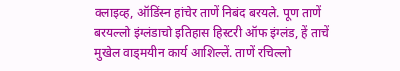क्लाइव्ह, ऑडिंस्न हांचेर ताणें निबंद बरयले. पूण ताणें बरयल्लो इंग्लंडाचो इतिहास हिस्टरी ऑफ इंग्लंड, हें ताचें मुखेल वाड्मयीन कार्य आशिल्लें. ताणें रचिल्लो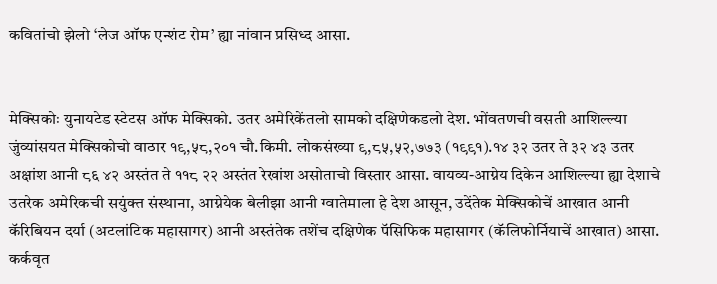कवितांचो झेलो ‘लेज ऑफ एन्शंट रोम’ ह्या नांवान प्रसिध्द आसा.


मेक्सिकोः युनायटेड स्टेटस ऑफ मेक्सिको. उतर अमेरिकेंतलो सामको दक्षिणेकडलो देश. भोंवतणची वसती आशिल्ल्या जुंव्यांसयत मेक्सिकोचो वाठार १९,५८,२०१ चौ.किमी. लोकसंख्या ९,८५,५२,७७३ (१९९१).१४ ३२ उतर ते ३२ ४३ उतर अक्षांश आनी ८६ ४२ अस्तंत ते ११८ २२ अस्तंत रेखांश असोताचो विस्तार आसा. वायव्य-आग्नेय दिकेन आशिल्ल्या ह्या देशाचे उतरेक अमेरिकची सयुंक्त संस्थाना, आग्नेयेक बेलीझा आनी ग्वातेमाला हे देश आसून, उदेंतेक मेक्सिकोचें आखात आनी कॅरिबियन दर्या (अटलांटिक महासागर) आनी अस्तंतेक तशेंच दक्षिणेक पॅसिफिक महासागर (कॅलिफोर्नियाचें आखात) आसा. कर्कवृत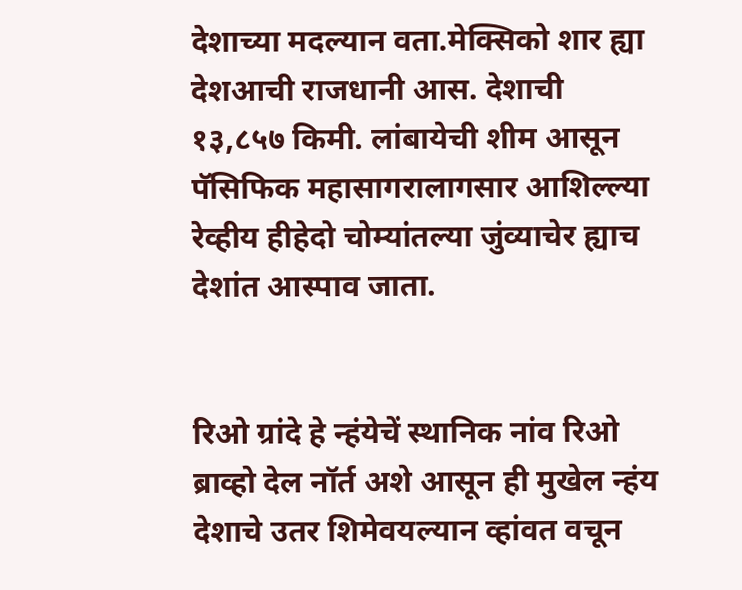देशाच्या मदल्यान वता.मेक्सिको शार ह्या देशआची राजधानी आस. देशाची १३,८५७ किमी. लांबायेची शीम आसून पॅसिफिक महासागरालागसार आशिल्ल्या रेव्हीय हीहेदो चोम्यांतल्या जुंव्याचेर ह्याच देशांत आस्पाव जाता.


रिओ ग्रांदे हे न्हंयेचें स्थानिक नांव रिओ ब्राव्हो देल नॉर्त अशे आसून ही मुखेल न्हंय देशाचे उतर शिमेवयल्यान व्हांवत वचून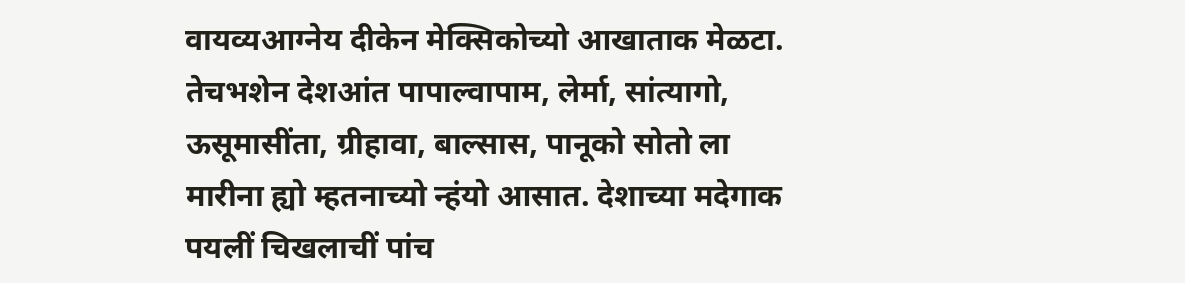वायव्यआग्नेय दीकेन मेक्सिकोच्यो आखाताक मेळटा. तेचभशेन देशआंत पापाल्वापाम, लेर्मा, सांत्यागो, ऊसूमासींता, ग्रीहावा, बाल्सास, पानूको सोतो ला मारीना ह्यो म्हतनाच्यो न्हंयो आसात. देशाच्या मदेगाक पयलीं चिखलाचीं पांच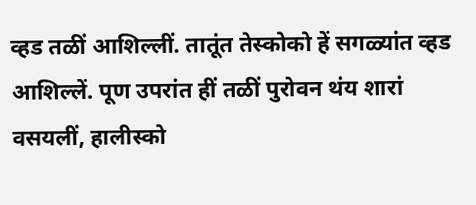व्हड तळीं आशिल्लीं. तातूंत तेस्कोको हें सगळ्यांत व्हड आशिल्लें. पूण उपरांत हीं तळीं पुरोवन थंय शारां वसयलीं, हालीस्को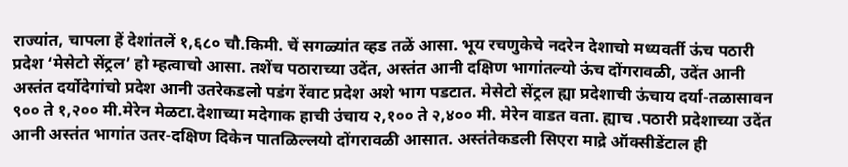राज्यांत, चापला हें देशांतलें १,६८० चौ.किमी. चें सगळ्यांत व्हड तळें आसा. भूय रचणुकेचे नदरेन देशाचो मध्यवर्ती ऊंच पठारी प्रदेश ‘मेसेटो सेंट्रल’ हो म्हत्वाचो आसा. तशेंच पठाराच्या उदेंत, अस्तंत आनी दक्षिण भागांतल्यो ऊंच दोंगरावळी, उदेंत आनी अस्तंत दर्योदेगांचो प्रदेश आनी उतरेकडलो पडंग रेंवाट प्रदेश अशे भाग पडटात. मेसेटो सेंट्रल ह्या प्रदेशाची ऊंचाय दर्या-तळासावन ९०० ते १,२०० मी.मेरेन मेळटा.देशाच्या मदेगाक हाची उंचाय २,१०० ते २,४०० मी. मेरेन वाडत वता. ह्याच .पठारी प्रदेशाच्या उदेंत आनी अस्तंत भागांत उतर-दक्षिण दिकेन पातळिल्लयो दोंगरावळी आसात. अस्तंतेकडली सिएरा माद्रे ऑक्सीडेंटाल ही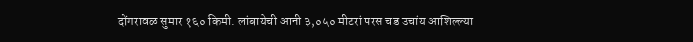दोंगरावळ सुमार १६० किमी. लांबायेची आनी ३,०५० मीटरां परस चड उचांय आशिल्ल्या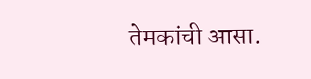तेमकांची आसा.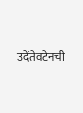उदेंतेवटेनची